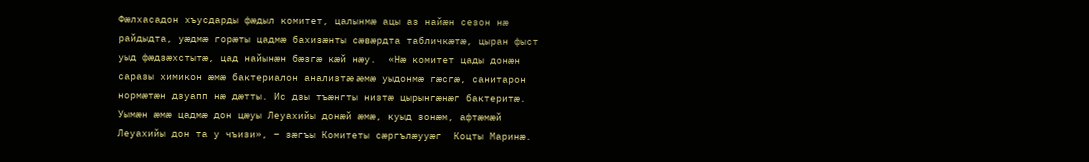Фæлхасадон хъусдарды фæдыл комитет, цалынмæ ацы аз найæн сезон нæ райдыдта, уæдмæ горæты цадмæ бахизæнты сæвæрдта табличкæтæ, цыран фыст уыд фæдзæхстытæ, цад найынæн бæзгæ кæй нæу.  «Нæ комитет цады донæн саразы химикон æмæ бактериалон анализтæ æмæ уыдонмæ гæсгæ, санитарон нормæтæн дзуапп нæ дæтты. Ис дзы тъæнгты низтæ цырынгæнæг бактеритæ. Уымæн æмæ цадмæ дон цæуы Леуахийы донæй æмæ, куыд зонæм, афтæмæй Леуахийы дон та у чъизи», – зæгъы Комитеты сæргълæууæг  Коцты Маринæ.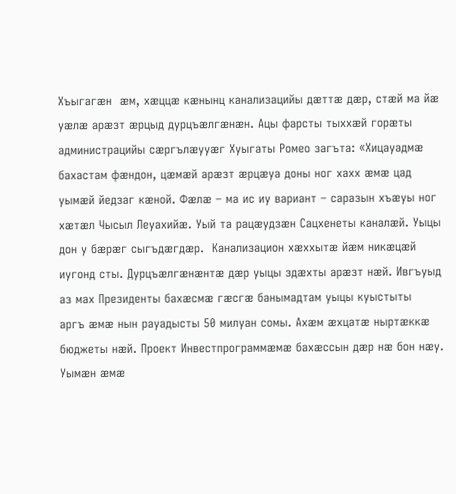Хъыгагæн  æм, хæццæ кæнынц канализацийы дæттæ дæр, стæй ма йæ уæлæ арæзт æрцыд дурцъæлгæнæн. Ацы фарсты тыххæй горæты администрацийы сæргълæууæг Хуыгаты Ромео загъта: «Хицауадмæ бахастам фæндон, цæмæй арæзт æрцæуа доны ног хахх æмæ цад уымæй йедзаг кæной. Фæлæ – ма ис иу вариант – саразын хъæуы ног хæтæл Чысыл Леуахийæ. Уый та рацæудзæн Сацхенеты каналæй. Уыцы дон у бæрæг сыгъдæгдæр.  Канализацион хæххытæ йæм никæцæй иугонд сты. Дурцъæлгæнæнтæ дæр уыцы здæхты арæзт нæй. Ивгъуыд аз мах Президенты бахæсмæ гæсгæ банымадтам уыцы куыстыты  аргъ æмæ нын рауадысты 50 милуан сомы. Ахæм æхцатæ ныртæккæ бюджеты нæй. Проект Инвестпрограммæмæ бахæссын дæр нæ бон нæу. Уымæн æмæ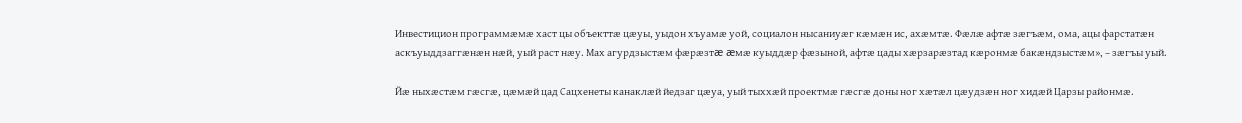Инвестицион программæмæ хаст цы объекттæ цæуы, уыдон хъуамæ уой, социалон нысаниуæг кæмæн ис, ахæмтæ. Фæлæ афтæ зæгъæм, ома, ацы фарстатæн аскъуыддзаггæнæн нæй, уый раст нæу. Мах агурдзыстæм фæрæзтæ æмæ куыддæр фæзыной, афтæ цады хæрзарæзтад кæронмæ бакæндзыстæм», – зæгъы уый.

Йæ ныхæстæм гæсгæ, цæмæй цад Сацхенеты канаклæй йедзаг цæуа, уый тыххæй проектмæ гæсгæ доны ног хæтæл цæудзæн ног хидæй Царзы районмæ.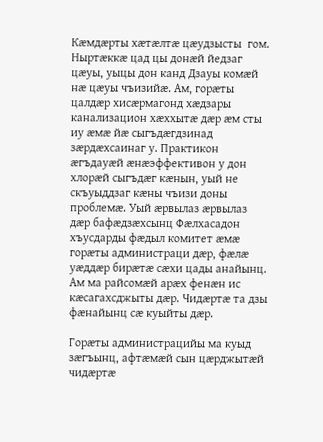Кæмдæрты хæтæлтæ цæудзысты  гом. Ныртæккæ цад цы донæй йедзаг цæуы, уыцы дон канд Дзауы комæй нæ цæуы чъизийæ. Ам, горæты цалдæр хисæрмагонд хæдзары канализацион хæххытæ дæр æм сты иу æмæ йæ сыгъдæгдзинад зæрдæхсаинаг у. Практикон æгъдауæй æнæэффективон у дон хлорæй сыгъдæг кæнын, уый не скъуыддзаг кæны чъизи доны проблемæ. Уый æрвылаз æрвылаз дæр бафæдзæхсынц Фæлхасадон хъусдарды фæдыл комитет æмæ горæты администраци дæр, фæлæ уæддæр бирæтæ сæхи цады анайынц. Ам ма райсомæй арæх фенæн ис кæсагахсджыты дæр. Чидæртæ та дзы фæнайынц сæ куыйты дæр.

Горæты администрацийы ма куыд зæгъынц, афтæмæй сын цæрджытæй чидæртæ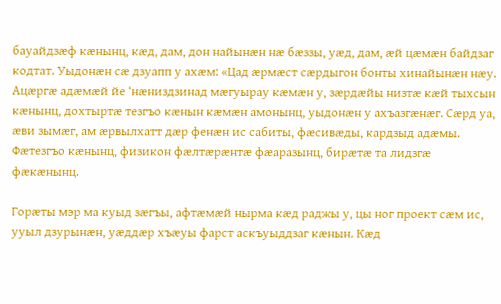бауайдзæф кæнынц, кæд, дам, дон найынæн нæ бæззы, уæд, дам, æй цæмæн байдзаг кодтат. Уыдонæн сæ дзуапп у ахæм: «Цад æрмæст сæрдыгон бонты хинайынæн нæу. Ацæргæ адæмæй йе ‘нæниздзинад мæгуырау кæмæн у, зæрдæйы низтæ кæй тыхсын кæнынц, дохтыртæ тезгъо кæнын кæмæн амонынц, уыдонæн у ахъазгæнæг. Сæрд уа, æви зымæг, ам æрвылхатт дæр фенæн ис сабиты, фæсивæды, кардзыд адæмы. Фæтезгъо кæнынц, физикон фæлтæрæнтæ фæаразынц, бирæтæ та лидзгæ фæкæнынц.

Горæты мэр ма куыд зæгъы, афтæмæй нырма кæд раджы у, цы ног проект сæм ис, ууыл дзурынæн, уæддæр хъæуы фарст аскъуыддзаг кæнын. Кæд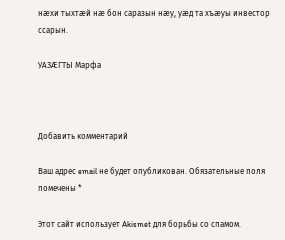нæхи тыхтæй нæ бон саразын нæу, уæд та хъæуы инвестор ссарын.

УАЗÆГТЫ Марфа



Добавить комментарий

Ваш адрес email не будет опубликован. Обязательные поля помечены *

Этот сайт использует Akismet для борьбы со спамом.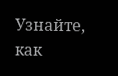Узнайте, как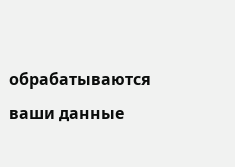обрабатываются ваши данные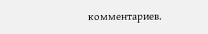комментариев.